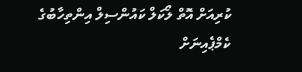ކުރިއަށް އޮތް ލޯކަލް ކައުންސިލް އިންތިހާބުގެ ކެމްޕެއިނަށް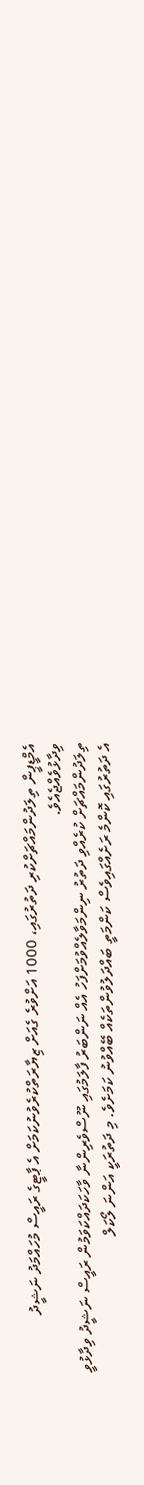އެމްޑީޕީން ތިލަދުންމައްޗަށްކުރި ދަތުރުގައި، 1000 އަށްވުރެ ގެއަށް ޒިޔާރަތްކުރެވުނުކަމަށް އެ ޕާޓީގެ ރައީސް މުހައްމަދު ނަޝީދު ވިދާޅުވެއްޖެއެވެ.
ތިލަދުންމައްޗަށް ކުރެއްވި ދަތުރު ނިންމަވާލެއްވުމަށްފަހު އެއް ނަންބަރު ފާލަމުގައި ނޫސްވެރިންނާ ވާހަކަދައްކަވަމުން ރައީސް ނަޝީދު ވިދާޅުވީ އެ ދަތުރުގައި ކޮންމެ ރަށެއްގައިވެސް ކަންމަތީ ބައްދަލުވުންތަކެއް ބޭއްވުނު ކަމަށެވެ. މި ދަތުރަކީ އަންނަ ލޯކަލް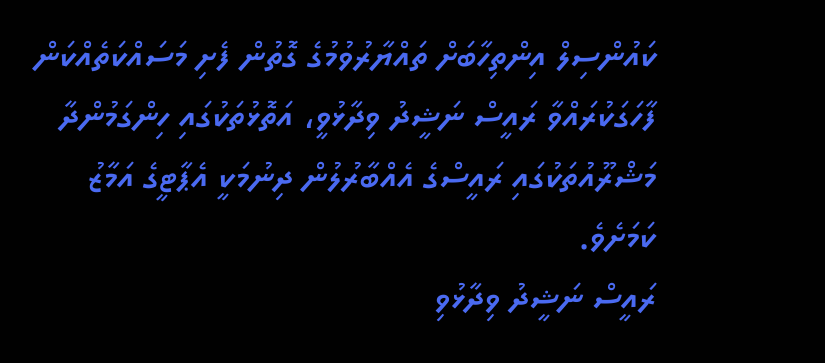ކައުންސިލް އިންތިހާބަށް ތައްޔާރުވުމުގެ ގޮތުން ފެށި މަސައްކަތެއްކަން ފާހަގަކުރައްވާ ރައީސް ނަޝީދު ވިދާޅުވީ، އަތޮޅުތަކުގައި ހިންގަމުންދާ މަޝްރޫއުތަކުގައި ރައީސްގެ އެއްބާރުލުން ދިނުމަކީ އެޕާޓީގެ އަމާޒު ކަމަށެވެ.
ރައީސް ނަޝީދު ވިދާޅުވި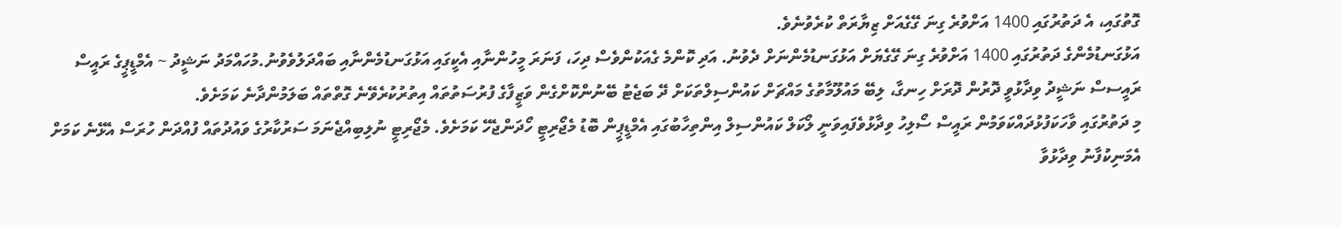ގޮތުގައި، އެ ދަތުރުގައި 1400 އަށްވުރެ ގިނަ ގޭގެއަށް ޒިޔާރަތް ކުރެވުނެވެ.
އަޅުގަނޑުމެންގެ ދަތުރުގައި 1400 އަށްވުރެ ގިނަ ގޭގެޔަށް އަޅުގަނޑުމެންނަށް ދެވުނު. އަދި ކޮންމެ ގެއަކުންވެސް ދިހަ، ފަނަރަ މީހުންނާއި އެކީގައި އަޅުގަނޑުމެންނާއި ބައްދަލުވެވުނު.މުހައްމަދު ނަޝީދު ~ އެމްޑީޕީގެ ރައީސް
ރައީސސް ނަޝީދު ވިދާޅުވީ ދޮރުން ދޮރަށް ހިނގާ، ލިބޭ މައުލޫމާތުގެ މައްޗަށް ކައުންސިލްތަކަށް ދޭ ބަޖެޓު ބޭނުންކޮށްގެން ވަޒީފާގެ ފުރުސަތުތައް އިތުރުކުރެވޭނެ ގޮތްތައް ބަލަމުންދާނެ ކަމަށެވެ.
މި ދަތުރުގައި ވާހަކަފުޅުދައްކަވަމުން ރައީސް ސޯލިހު ވިދާޅުވެފައިވަނީ ލޯކަލް ކައުންސިލް އިންތިހާބުގައި އެމްޑީޕީން ބޮޑު މެޖޯރިޓީ ހޯދަންޖެހޭ ކަމަށެވެ. މެޖޯރިޓީ ނުލިބިއްޖެނަމަ ސަރުކާރުގެ ވައުދުތައް ފުއްދަން ހުރަސް އެޅޭނެ ކަމަށް އެމަނިކުފާނު ވިދާޅުވާ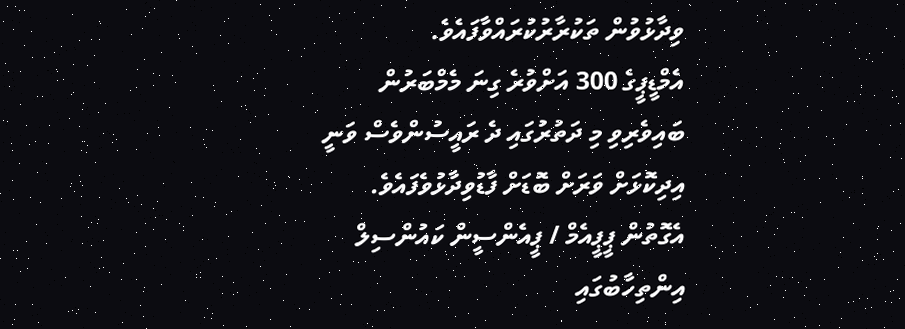ވިދާޅުވުން ތަކުރާރުކުރައްވާފައެވެ.
އެމްޑީޕީގެ 300 އަށްވުރެ ގިނަ މެމްބަރުން ބައިވެރިވި މި ދަތުރުގައި ދެ ރައީސުންވެސް ވަނީ އިދިކޮޅަށް ވަރަށް ބޮޑަށް ފާޑުވިދާޅުވެފައެވެ. އެގޮތުން ޕީޕީއެމް / ޕީއެންސީން ކައުންސިލް އިންތިހާބުގައި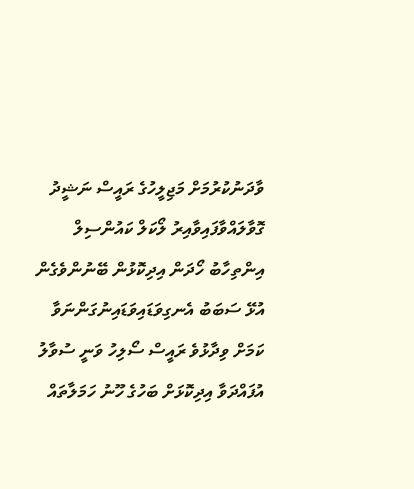ވާދަނުކުރުމަށް މަޖިލީހުގެ ރައީސް ނަޝީދު ގޮވާލައްވާފައިވާއިރު ލޯކަލް ކައުންސިލް އިންތިހާބު ހޯދަން އިދިކޮޅުން ބޭނުންވެގެން އުޅޭ ސަބަބު އެނގިވަޑައިވަޑައިނުގަންނަވާ ކަމަށް ވިދާޅުވެ ރައީސް ސޯލިހު ވަނީ ސުވާލު އުފައްދަވާ އިދިކޮޅަށް ބަހުގެ ހޫނު ހަމަލާތައް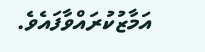އަމާޒުކުރައްވާފައެވެ.